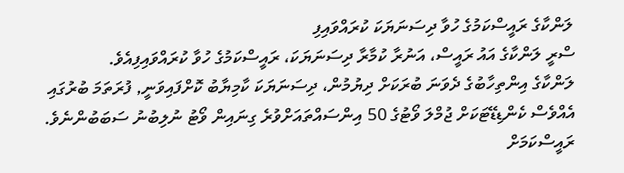ލަންކާގެ ރައީސްކަމުގެ ހުވާ ދިސަނަޔަކަ ކުރައްވައިފި
ސްރީ ލަންކާގެ އައު ރައީސް، އަނުރާ ކުމާރާ ދިސަނަޔަކަ، ރައީސްކަމުގެ ހުވާ ކުރައްވައިފިއެވެ.
ލަންކާގެ އިންތިހާބުގެ ދެވަނަ ބުރަކަށް ދިޔުމުން، ދިސަނަޔަކަ ކާމިޔާބު ކޮށްފައިވަނީ, ފުރަތަމަ ބުރުގައި އެއްވެސް ކެންޑިޑޭޓަކަށް ޖުމްލަ ވޯޓުގެ 50 އިންސައްތައަށްވުރެ ގިނައިން ވޯޓު ނުލިބުނު ސަބަބުންނެވެ.
ރައީސްކަމަށް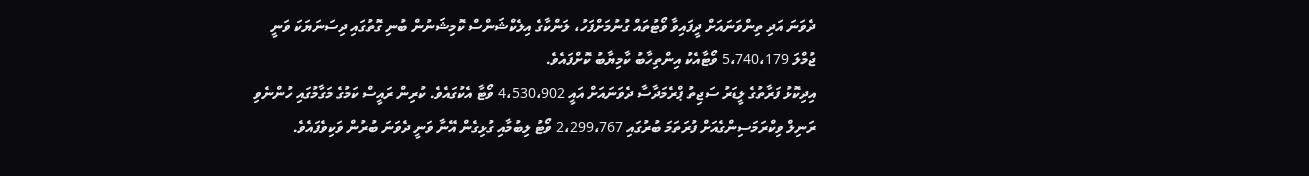ދެވަނަ އަދި ތިންވަނައަށް ދީފައިވާ ވޯޓުތައް ގުނުމަށްފަހު، ލަންކާގެ އިލެކްޝަންސް ކޮމިޝަނުން ބުނި ގޮތުގައި ދިސަނަޔަކަ ވަނީ ޖުމްލަ 5،740،179 ވޯޓާއެކު އިންތިހާބު ކާމިޔާބު ކޮށްފައެވެ.
އިދިކޮޅު ފަރާތުގެ ލީޑަރު ސަޖިތު ޕްރެމަދާސާ ދެވަނައަށް އައީ 4،530،902 ވޯޓާ އެކުގައެވެ. ކުރިން ރައީސް ކަމުގެ މަގާމުގައި ހުންނެވި ރަނިލް ވިކްރަމަސިންގެއަށް ފުރަތަމަ ބުރުގައި 2،299،767 ވޯޓު ލިބުމާއި ގުޅިގެން އޭނާ ވަނީ ދެވަނަ ބުރުން ވަކިވެފައެވެ.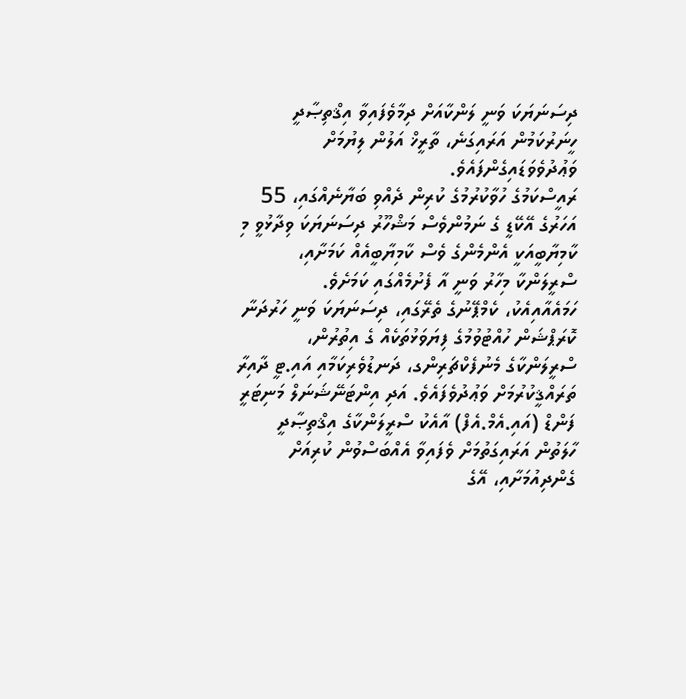ދިސަނަޔަކަ ވަނީ ލަންކާއަށް ދިމާވެފައިވާ އިޤްތިޞާދީ ހީނަރުކަމުން އަރައިގަނެ، ތާރީޚް އަލުން ލިޔުމަށް ވަޢުދުވެވަޑައިގެންފައެވެ.
ރައީސްކަމުގެ ހުވާކުރުމުގެ ކުރިން ދެއްވި ބަޔާނެއްގައި، 55 އަހަރުގެ އޭކޭޑީ ގެ ނަމުންވެސް މަޝްހޫރު ދިސަނަޔަކަ ވިދާޅުވީ މި ކާމިޔާބީއަކީ އެންމެންގެ ވެސް ކާމިޔާބީއެއް ކަމަށާއި، ސްރީލަންކާ މިހާރު ވަނީ އާ ފެށުމެއްގައި ކަމަށެވެ.
ހަމައެއާއިއެކު، ކެމްޕޭނުގެ ތެރޭގައި، ދިސަނަޔަކަ ވަނީ ހަރުދަނާ ކޮރަޕްޝަން ހުއްޓުވުމުގެ ފިޔަވަޅުތަކެއް ގެ އިތުރުން، ސްރީލަންކާގެ މެނުފެކްޗަރިންގ، ދަނޑުވެރިކަމާއި އައި.ޓީ ދާއިރާ ތަރައްޤީކުރުމަށް ވަޢުދުވެފައެވެ. އަދި އިންޓަނޭޝަނަލް މަނިޓަރީ ފަންޑް (އައި.އެމް.އެފް) އާއެކު ސްރީލަންކާގެ އިޤްތިޞާދީ ހާލަތުން އަރައިގަތުމަށް ވެފައިވާ އެއްބަސްވުން ކުރިއަށް ގެންދިއުމަށާއި، އޭގެ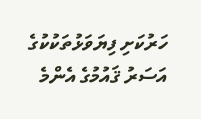ހަރުކަށި ފިޔަވަޅުތަކުކުގެ އަސަރު ޤައުމުގެ އެންމެ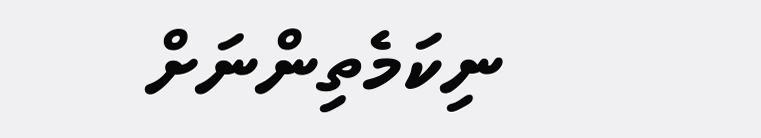ނިކަމެތިންނަށް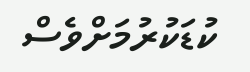ކުޑަކުރުމަށްވެސް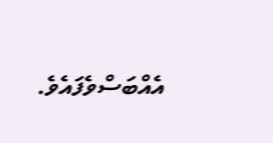އެއްބަސްވެފައެވެ.